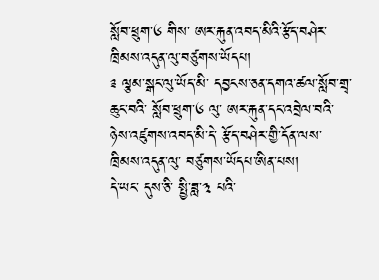སློབ་ཕྲུག་༦ གིས་ ཨར་རྐུན་འབད་མིའི་རྩོད་བཤེར་ ཁྲིམས་འདུན་ལུ་བཙུགས་ཡོདཔ།
༉ ལྕམ་སྒང་ལུ་ཡོད་མི་ དབྱངས་ཅན་དགའ་ཚལ་སློབ་གྲྭ་ཆུང་བའི་ སློབ་ཕྲུག་༦ ལུ་ ཨར་རྐུན་དང་འབྲེལ་བའི་ ཉེས་འཛུགས་འབད་མི་དེ་ རྩོད་བཤེར་གྱི་དོན་ལས་ ཁྲིམས་འདུན་ལུ་ བཙུགས་ཡོདཔ་ཨིན་པས།
དེ་ཡང་ དུས་ཅི་ སྤྱི་ཟླ་༣ པའི་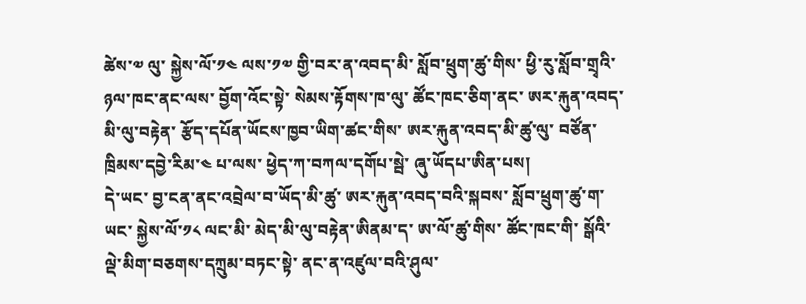ཚེས་༧ ལུ་ སྐྱེས་ལོ་༡༤ ལས་༡༧ གྱི་བར་ན་འབད་མི་ སློབ་ཕྲུག་ཚུ་གིས་ ཕྱི་རུ་སློབ་གྲྭའི་ཉལ་ཁང་ནང་ལས་ བྱོག་འོང་སྟེ་ སེམས་རྟོགས་ཁ་ལུ་ ཚོང་ཁང་ཅིག་ནང་ ཨར་རྐུན་འབད་མི་ལུ་བརྟེན་ རྩོད་དཔོན་ཡོངས་ཁྱབ་ཡིག་ཚང་གིས་ ཨར་རྐུན་འབད་མི་ཚུ་ལུ་ བཙོན་ཁྲིམས་དབྱེ་རིམ་༤ པ་ལས་ ཕྱེད་ཀ་བཀལ་དགོཔ་སྦེ་ ཞུ་ཡོདཔ་ཨིན་པས།
དེ་ཡང་ བྱ་ངན་ནང་འབྲེལ་བ་ཡོད་མི་ཚུ་ ཨར་རྐུན་འབད་བའི་སྐབས་ སློབ་ཕྲུག་ཚུ་ག་ཡང་ སྐྱེས་ལོ་༡༨ ལང་མི་ མེད་མི་ལུ་བརྟེན་ཨིནམ་ད་ ཨ་ལོ་ཚུ་གིས་ ཚོང་ཁང་གི་ སྒོའི་ལྡེ་མིག་བཅགས་དཀྲུམ་བཏང་སྟེ་ ནང་ན་འཛུལ་བའི་ཤུལ་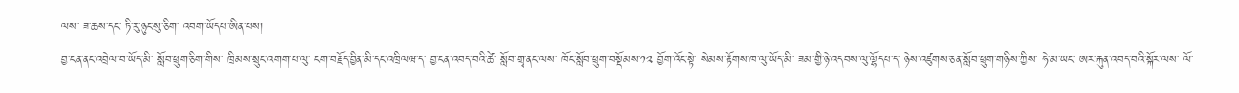ལས་ ཟ་ཆས་དང་ ཏི་རུ་ཉུང་སུ་ཅིག་ འབག་ཡོདཔ་ཨིན་པས།
བྱ་ངན་ནང་འབྲེལ་བ་ཡོད་མི་ སློབ་ཕྲུག་ཅིག་གིས་ ཁྲིམས་སྲུང་འགག་པ་ལུ་ ངག་བརྗོད་བྱིན་མི་དང་འཁྲིལཝ་ད་ བྱ་ངན་འབད་བའི་ཚེ་ སློབ་གྲྭ་ནང་ལས་ ཁོང་སློབ་ཕྲུག་བསྡོམས་༡༢ བྱོག་འོང་སྟེ་ སེམས་རྟོགས་ཁ་ལུ་ཡོད་མི་ ཟམ་གྱི་ཉེ་འདབས་ལུ་ལྷོདཔ་ད་ ཉེས་འཛུགས་ཅན་སློབ་ཕྲུག་གཉིས་ཀྱིས་ ཧེ་མ་ཡང་ ཨར་རྐུན་འབད་བའི་སྐོར་ལས་ ལོ་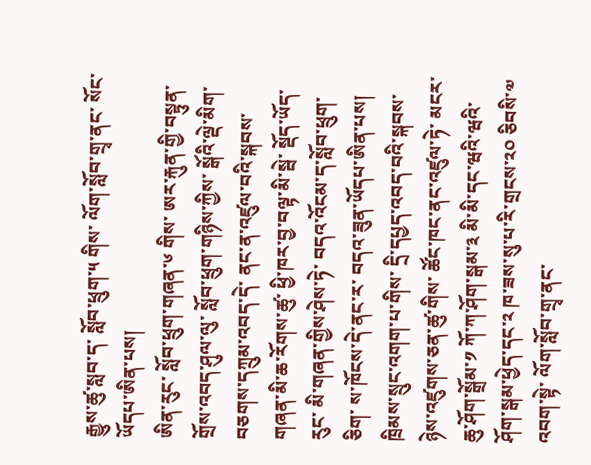རྒྱུས་ཚུ་སླབ་ད་ སློབ་ཕྲུག་༥ གིས་ ལོག་སློབ་གྲྭ་ནང་ སོང་ཡོདཔ་ཨིན་པས།
ཨིན་རུང་ སློབ་ཕྲུག་གཞན་༦ གིས་ ཨར་རྐུན་གྱི་བསྟུན་གྲོས་འབད་ཤུལ་ལུ་ སློབ་ཕྲུག་གཉིས་ཀྱིས་ སྒོའི་ལྡེ་མིག་བཅགས་དཀྲུམ་འབད་དེ་ ནང་ན་འཛུལ་བའི་སྐབས་ གཞན་མི་ཆ་རོགས་ཚུ་ ཕྱི་ཁར་བྱ་བལྟ་མི་སྦེ་ སྡོད་ཡོད་རུང་ མི་གཞན་གྱིས་ཤེས་ཏེ་ བདའ་འོངམ་ད་སློབ་ཕྲུག་ཅིག་ ས་ཁོངས་དེ་ནང་ར་ བདའ་ཟུན་ཡོདཔ་ཨིན་པས།
ཁྲིམས་སྲུང་འགག་པ་གིས་ དྲི་དཔྱད་འབད་བའི་སྐབས་ ཉེས་འཛུགས་ཅན་ཚུ་གིས་ ཚོང་ཁང་ནང་འཛུལ་ཏེ་ མངར་ཆུ་ཤོག་སྒྲོམ་༡ ཀོ་ཀ་ཤོག་སྒམ་༣ མི་མི་དང་ཝའི་ཝའི་ཤོག་སྒམ་ཕྱེད་དང་༢ ཁ་ཟས་སུ་པ་རི་གྲངས་༢༠ ཅིབསི་༧ འབག་སྟེ་ ལོག་སློབ་གྲྭ་ནང་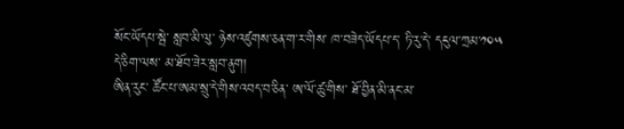སོང་ཡོདཔ་སྦེ་ སླབ་མི་ལུ་ ཉེས་འཛུགས་ཅན་ག་ར་གིས་ ཁ་བཟེད་ཡོདཔ་ད་ ཏི་རུ་དེ་ དངུལ་ཀྲམ་༡༠༥ དེ་ཅིག་ལས་ མ་ཐོབ་ཟེར་སླབ་ནུག།
ཨིན་རུང་ ཚོང་པ་ཨམ་སྲུ་དེ་གིས་འབད་བ་ཅིན་ ཨ་ལོ་ཚུ་གིས་ ཐོ་བྱིན་མི་ནང་མ་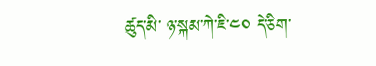ཚུད་མི་ ཉ་སྐམ་ཀེ་ཇི་༤༠ དེ་ཅིག་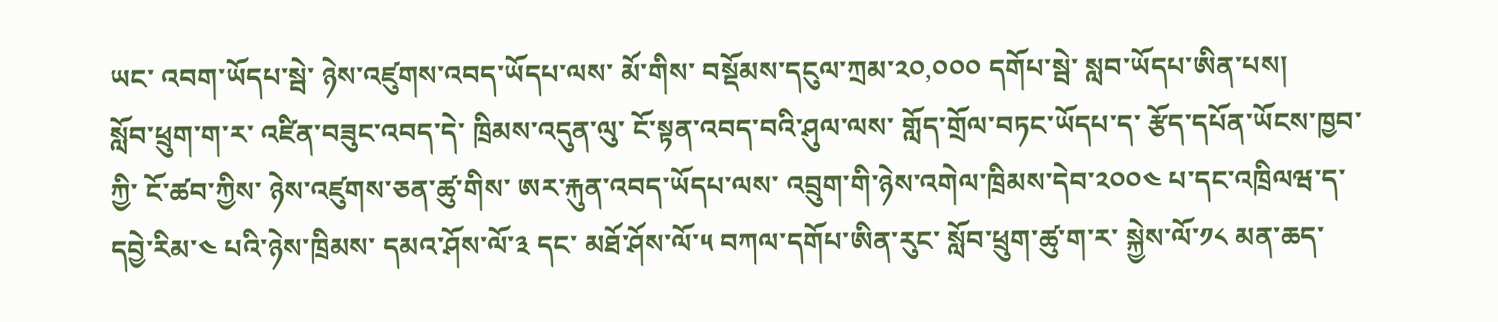ཡང་ འབག་ཡོདཔ་སྦེ་ ཉེས་འཛུགས་འབད་ཡོདཔ་ལས་ མོ་གིས་ བསྡོམས་དངུལ་ཀྲམ་༢༠,༠༠༠ དགོཔ་སྦེ་ སླབ་ཡོདཔ་ཨིན་པས།
སློབ་ཕྲུག་ག་ར་ འཛིན་བཟུང་འབད་དེ་ ཁྲིམས་འདུན་ལུ་ ངོ་སྟན་འབད་བའི་ཤུལ་ལས་ གློད་གྲོལ་བཏང་ཡོདཔ་ད་ རྩོད་དཔོན་ཡོངས་ཁྱབ་ཀྱི་ ངོ་ཚབ་ཀྱིས་ ཉེས་འཛུགས་ཅན་ཚུ་གིས་ ཨར་རྐུན་འབད་ཡོདཔ་ལས་ འབྲུག་གི་ཉེས་འགེལ་ཁྲིམས་དེབ་༢༠༠༤ པ་དང་འཁྲིལཝ་ད་ དབྱེ་རིམ་༤ པའི་ཉེས་ཁྲིམས་ དམའ་ཤོས་ལོ་༣ དང་ མཐོ་ཤོས་ལོ་༥ བཀལ་དགོཔ་ཨིན་རུང་ སློབ་ཕྲུག་ཚུ་ག་ར་ སྐྱེས་ལོ་༡༨ མན་ཆད་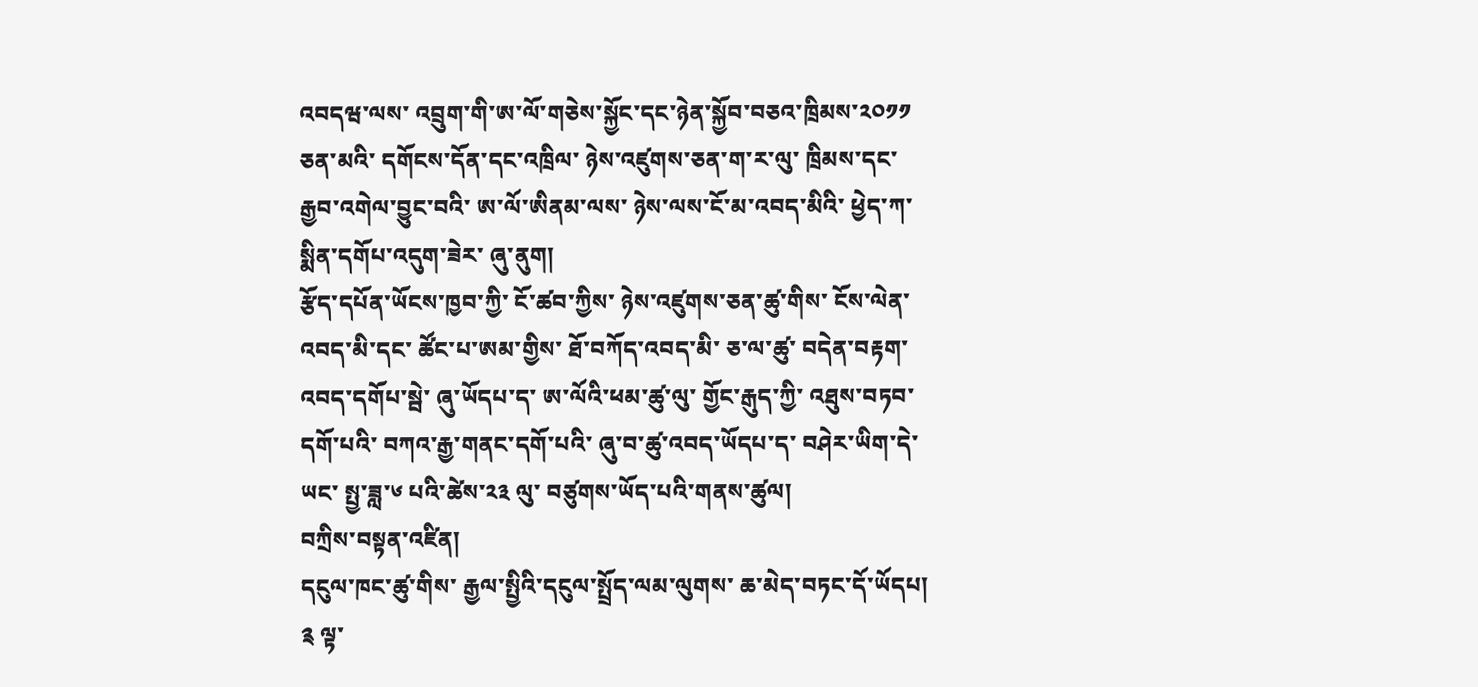འབདཝ་ལས་ འབྲུག་གི་ཨ་ལོ་གཅེས་སྐྱོང་དང་ཉེན་སྐྱོབ་བཅའ་ཁྲིམས་༢༠༡༡ ཅན་མའི་ དགོངས་དོན་དང་འཁྲིལ་ ཉེས་འཛུགས་ཅན་ག་ར་ལུ་ ཁྲིམས་དང་རྒྱབ་འགེལ་བྱུང་བའི་ ཨ་ལོ་ཨིནམ་ལས་ ཉེས་ལས་ངོ་མ་འབད་མིའི་ ཕྱེད་ཀ་སྨིན་དགོཔ་འདུག་ཟེར་ ཞུ་ནུག།
རྩོད་དཔོན་ཡོངས་ཁྱབ་ཀྱི་ ངོ་ཚབ་ཀྱིས་ ཉེས་འཛུགས་ཅན་ཚུ་གིས་ ངོས་ལེན་འབད་མི་དང་ ཚོང་པ་ཨམ་གྱིས་ ཐོ་བཀོད་འབད་མི་ ཅ་ལ་ཚུ་ བདེན་བརྟག་འབད་དགོཔ་སྦེ་ ཞུ་ཡོདཔ་ད་ ཨ་ལོའི་ཕམ་ཚུ་ལུ་ གྱོང་རྒུད་ཀྱི་ འཐུས་བཏབ་དགོ་པའི་ བཀའ་རྒྱ་གནང་དགོ་པའི་ ཞུ་བ་ཚུ་འབད་ཡོདཔ་ད་ བཤེར་ཡིག་དེ་ཡང་ སྤྱ་ཟླ་༦ པའི་ཚེས་༢༣ ལུ་ བཙུགས་ཡོད་པའི་གནས་ཚུལ།
བཀྲིས་བསྟན་འཛིན།
དངུལ་ཁང་ཚུ་གིས་ རྒྱལ་སྤྱིའི་དངུལ་སྤྲོད་ལམ་ལུགས་ ཆ་མེད་བཏང་དོ་ཡོདཔ།
༉ ལྟ་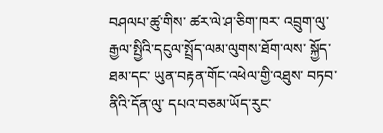བཤལཔ་ཚུ་གིས་ ཚར་ལེ་ཤ་ཅིག་ཁར་ འབྲུག་ལུ་ རྒྱལ་སྤྱིའི་དངུལ་སྤྲོད་ལམ་ལུགས་ཐོག་ལས་ སྐྱོད་ཐམ་དང་ ཡུན་བརྟན་གོང་འཕེལ་གྱི་འཐུས་ བཏབ་ནིའི་དོན་ལུ་ དཔའ་བཅམ་ཡོད་རུང་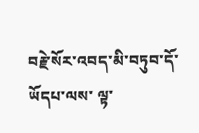བརྗེ་སོར་འབད་མི་བཏུབ་དོ་ཡོདཔ་ལས་ ལྟ་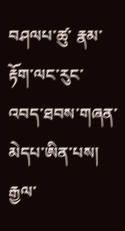བཤལཔ་ཚུ་ རྣམ་རྟོག་ལང་རུང་ འབད་ཐབས་གཞན་མེདཔ་ཨིན་པས། རྒྱལ་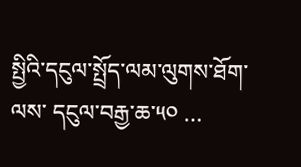སྤྱིའི་དངུལ་སྤྲོད་ལམ་ལུགས་ཐོག་ལས་ དངུལ་བརྒྱ་ཆ་༥༠ …